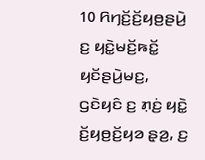10 ꤖꤚꤢꤩ꤬ꤢꤩ꤬ꤟꤥ꤬ꤔꤣꤧ꤬ ꤢ꤬ ꤟꤢꤧ꤭ꤗꤢꤩ꤬ꤒꤢꤩ꤭ ꤟꤢꤩꤔꤣꤧ꤬ꤗꤢ꤬, ꤞꤢꤧꤟꤢꤨ ꤢ꤬ ꤊ꤫ꤢꤦ꤬ ꤟꤢꤧ꤭ ꤢꤩ꤬ꤟꤥ꤬ꤢꤩ꤬ꤟꤤ ꤔ꤫ꤤ꤬, ꤢ꤬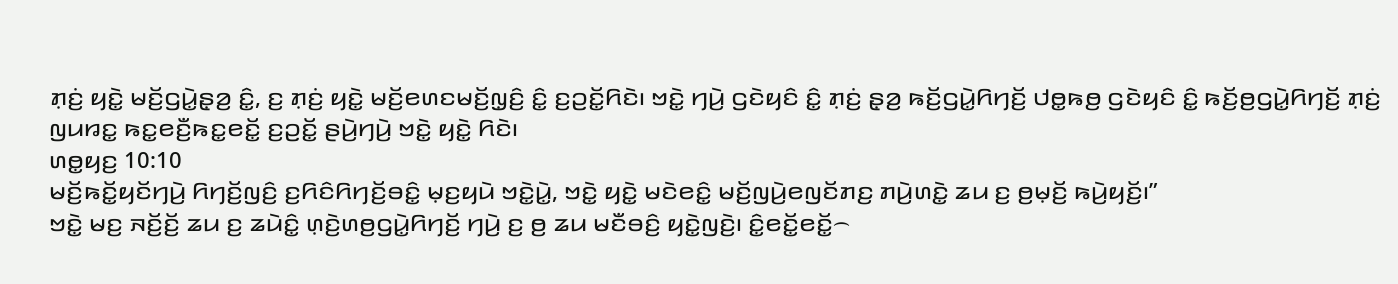ꤊ꤫ꤢꤦ꤬ ꤟꤢꤧ꤭ ꤗꤢꤩ꤬ꤞꤣꤧ꤭ꤔ꤫ꤤ꤬ ꤢꤨ꤭, ꤢ꤬ ꤊ꤫ꤢꤦ꤬ ꤟꤢꤧ꤭ ꤗꤢꤩ꤬ꤕꤛꤢꤗꤢꤩ꤬ꤜ꤫ꤢꤨ꤬ ꤢꤨ꤭ ꤢ꤬ꤑꤢꤩ꤭ꤖꤢꤧ꤯ ꤠꤢꤧ꤭ ꤚꤣꤧ꤬ ꤞꤢꤧꤟꤢꤨ ꤢꤨ꤭ ꤊ꤫ꤢꤦ꤬ ꤔ꤫ꤤ꤬ ꤒꤢꤩ꤬ꤞꤣꤧ꤭ꤖꤚꤢꤩ꤬ ꤓꤥ꤭ꤒꤥ꤬ ꤞꤢꤧꤟꤢꤨ ꤢꤨ꤭ ꤒꤢꤩ꤬ꤥ꤬ꤞꤣꤧ꤭ꤖꤚꤢꤩ꤬ ꤊ꤫ꤢꤦ꤬ ꤜꤣꤙꤢ꤭ ꤒꤢ꤭ꤕꤢꤪ꤬ꤒꤢ꤭ꤕꤢꤩ꤭ ꤢ꤬ꤑꤢꤩ꤭ ꤔꤣꤧ꤬ꤚꤣꤧ꤬ ꤠꤢꤧ꤭ ꤟꤢꤧ꤭ ꤖꤢꤧ꤯
ꤛꤥ꤭ꤟꤢ꤬ 10:10
ꤗꤢꤩ꤬ꤒꤢꤩ꤭ꤟꤢꤩꤚꤣꤧ꤬ ꤖꤚꤢꤩ꤬ꤜꤢꤨ꤬ ꤢ꤬ꤖꤢꤨꤖꤚꤢꤩ꤬ꤋꤢꤨ꤭ ꤗ꤫ꤢ꤬ꤟꤣꤧ ꤠꤢꤧ꤭ꤣꤧ꤭, ꤠꤢꤧ꤭ ꤟꤢꤧ꤭ ꤗꤢꤧꤕꤢꤨ꤭ ꤗꤢꤩ꤬ꤜꤣꤧ꤬ꤕꤜꤢꤩꤊꤢ꤬ ꤊꤣꤧ꤬ꤛꤢꤧ꤭ ꤘꤣ ꤢ꤬ ꤥ꤬ꤗ꤫ꤢꤩ꤬ ꤒꤣꤧ꤬ꤟꤢꤩ꤬꤯”
ꤠꤢꤧ꤭ ꤗꤢ꤬ ꤏꤢꤩ꤬ꤢꤩ꤬ ꤘꤣ ꤢ꤬ ꤘꤣꤧꤢꤨ꤭ ꤛ꤫ꤢꤧ꤬ꤛꤥ꤬ꤞꤣꤧ꤭ꤖꤚꤢꤩ꤬ ꤚꤣꤧ꤬ ꤢ꤬ ꤥ꤬ ꤘꤣ ꤗꤢꤪꤋꤢꤨ꤬ ꤟꤢꤧ꤭ꤜꤢꤧ꤬꤯ ꤢꤨ꤭ꤕꤢꤩ꤭ꤕꤢꤩ꤭꤮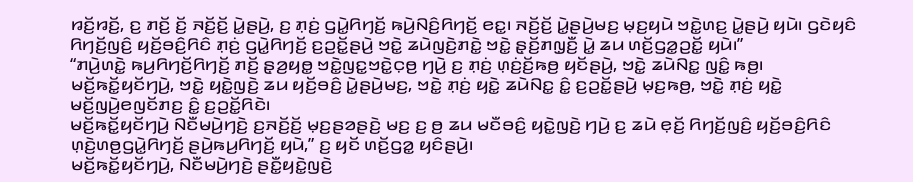ꤙꤢꤩ꤬ꤙꤢꤩ꤬, ꤢ꤬ ꤊꤢꤩ꤬ ꤢꤩ꤬ ꤏꤢꤩ꤬ꤢꤩ꤬ ꤣꤧ꤭ꤔꤣꤧ꤬, ꤢ꤬ ꤊ꤫ꤢꤦ꤬ ꤞꤣꤧ꤭ꤖꤚꤢꤩ꤬ ꤒꤣꤧ꤬ꤡꤢꤨ꤬ꤖꤚꤢꤩ꤬ ꤕꤢ꤭꤯ ꤏꤢꤩ꤬ꤢꤩ꤬ ꤣꤧ꤭ꤔꤣꤧ꤬ꤗꤢ꤬ ꤗ꤫ꤢ꤬ꤟꤣꤧ ꤠꤢꤧ꤭ꤛꤢ꤬ ꤣꤧ꤭ꤔꤣꤧ꤬ ꤟꤣꤧ꤯ ꤞꤢꤧꤟꤢꤨ ꤖꤚꤢꤩ꤬ꤜꤢꤨ꤬ ꤟꤢꤩ꤬ꤋꤢꤨ꤬ꤖꤢꤨ ꤊ꤫ꤢꤦ꤬ ꤞꤣꤧ꤭ꤖꤚꤢꤩ꤬ ꤢ꤬ꤑꤢꤩ꤭ꤔꤣꤧ꤬ ꤠꤢꤧ꤭ ꤘꤣꤧꤜꤢꤧ꤬ꤊꤢꤧ꤭ ꤠꤢꤧ꤭ ꤔ꤫ꤢꤩ꤬ꤊꤜ꤫ꤢꤪ꤬ ꤣꤧ꤭ ꤘꤣ ꤛꤢꤩ꤬ꤞꤤ꤭ꤑꤢꤩ꤭ ꤟꤣꤧ꤯”
“ꤊꤣꤧ꤬ꤛꤢꤧ꤭ ꤒꤣ꤬ꤖꤚꤢꤩ꤬ꤖꤚꤢꤩ꤬ ꤊꤢꤩ꤬ ꤔ꤫ꤤ꤬ꤟꤥ꤭ ꤠꤢꤧ꤭ꤜꤢ꤭ꤠꤢꤧ꤭ꤍ꤫ꤥ꤬ ꤚꤣꤧ꤬ ꤢ꤬ ꤊ꤫ꤢꤦ꤬ ꤛ꤫ꤢꤦ꤬ꤢꤩ꤬ꤒꤥ꤬ ꤟꤢꤩꤔꤣꤧ꤬, ꤠꤢꤧ꤭ ꤘꤣꤧꤡꤢ꤭ ꤜꤢꤨ꤭ ꤒꤥ꤬꤯ ꤗꤢꤩ꤬ꤒꤢꤩ꤭ꤟꤢꤩꤚꤣꤧ꤬, ꤠꤢꤧ꤭ ꤟꤢꤧ꤭ꤜꤢꤧ꤬ ꤘꤣ ꤟꤢꤩ꤬ꤋꤢꤨ꤬ ꤣꤧ꤭ꤔꤣꤧ꤬ꤗꤢ꤬, ꤠꤢꤧ꤭ ꤊ꤫ꤢꤦ꤬ ꤟꤢꤧ꤭ ꤘꤣꤧꤡꤢ꤭ ꤢꤨ꤭ ꤢ꤬ꤑꤢꤩ꤭ꤔꤣꤧ꤬ ꤗ꤫ꤢ꤬ꤒꤥ꤬, ꤠꤢꤧ꤭ ꤊ꤫ꤢꤦ꤬ ꤟꤢꤧ꤭ ꤗꤢꤩ꤬ꤜꤣꤧ꤬ꤕꤜꤢꤩꤊꤢ꤬ ꤢꤨ꤭ ꤢ꤬ꤑꤢꤩ꤭ꤖꤢꤧ꤯
ꤗꤢꤩ꤬ꤒꤢꤩ꤭ꤟꤢꤩꤚꤣꤧ꤬ ꤡꤢꤪꤗꤣꤧ꤬ꤚꤢꤧ꤬ ꤢ꤬ꤏꤢꤩ꤬ꤢꤩ꤬ ꤗ꤫ꤢ꤬ꤔꤤꤔꤢꤧ꤬ ꤗꤢ꤬ ꤢ꤬ ꤥ꤬ ꤘꤣ ꤗꤢꤪꤋꤢꤨ꤬ ꤟꤢꤧ꤭ꤜꤢꤧ꤬ ꤚꤣꤧ꤬ ꤢ꤬ ꤘꤣꤧ ꤕ꤫ꤢꤩ꤬ ꤖꤚꤢꤩ꤬ꤜꤢꤨ꤬ ꤟꤢꤩ꤬ꤋꤢꤨ꤬ꤖꤢꤨ ꤛ꤫ꤢꤧ꤬ꤛꤥ꤬ꤞꤣꤧ꤭ꤖꤚꤢꤩ꤬ ꤔꤣꤧ꤬ꤒꤣ꤬ꤖꤚꤢꤩ꤬ ꤟꤣꤧ,” ꤢ꤬ ꤟꤢꤩ ꤛꤢꤩ꤬ꤞꤤ꤭ ꤟꤢꤨꤔꤣꤧ꤬꤯
ꤗꤢꤩ꤬ꤒꤢꤩ꤭ꤟꤢꤩꤚꤣꤧ꤬, ꤡꤢꤪꤗꤣꤧ꤬ꤚꤢꤧ꤬ ꤔꤢꤪ꤭ꤟꤢꤧ꤭ꤜꤢꤧ꤬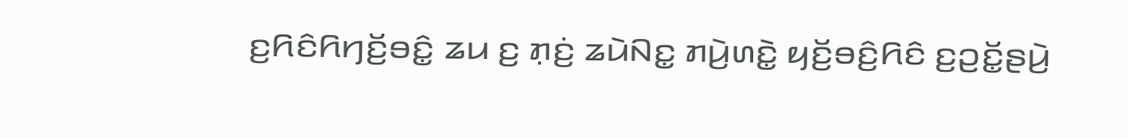ꤢ꤬ꤖꤢꤨꤖꤚꤢꤩ꤬ꤋꤢꤨ꤭ ꤘꤣ ꤢ꤬ ꤊ꤫ꤢꤦ꤬ ꤘꤣꤧꤡꤢ꤭ ꤊꤣꤧ꤬ꤛꤢꤧ꤭ ꤟꤢꤩ꤬ꤋꤢꤨ꤬ꤖꤢꤨ ꤢ꤬ꤑꤢꤩ꤭ꤔꤣꤧ꤬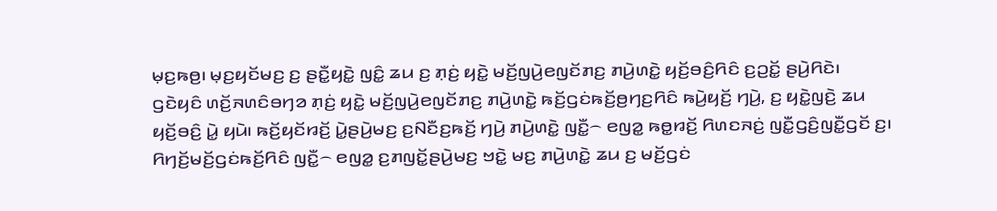ꤗ꤫ꤢ꤬ꤒꤥ꤬꤯ ꤗ꤫ꤢ꤬ꤟꤢꤩꤗꤢ꤬ ꤢ꤬ ꤔꤢꤪ꤭ꤟꤢꤧ꤭ ꤜꤢꤨ꤭ ꤘꤣ ꤢ꤬ ꤊ꤫ꤢꤦ꤬ ꤟꤢꤧ꤭ ꤗꤢꤩ꤬ꤜꤣꤧ꤬ꤕꤜꤢꤩꤊꤢ꤬ ꤊꤣꤧ꤬ꤛꤢꤧ꤭ ꤟꤢꤩ꤬ꤋꤢꤨ꤬ꤖꤢꤨ ꤢ꤬ꤑꤢꤩ꤭ ꤔꤣꤧ꤬ꤖꤢꤧ꤯
ꤞꤢꤧꤟꤢꤨ ꤛꤢꤩ꤬ꤏꤛꤢꤨꤋꤚꤤ ꤊ꤫ꤢꤦ꤬ ꤟꤢꤧ꤭ ꤗꤢꤩ꤬ꤜꤣꤧ꤬ꤕꤜꤢꤩꤊꤢ꤬ ꤊꤣꤧ꤬ꤛꤢꤧ꤭ ꤒꤢꤩ꤬ꤞꤢꤦꤒꤢꤩ꤬ꤥ꤬ꤚꤢ꤬ꤖꤢꤨ ꤒꤣꤧ꤬ꤟꤢꤩ꤬ ꤚꤣꤧ꤬, ꤢ꤬ ꤟꤢꤧ꤭ꤜꤢꤧ꤬ ꤘꤣ ꤟꤢꤩ꤬ꤋꤢꤨ꤬ ꤣꤧ꤭ ꤟꤣꤧ꤯ ꤒꤢꤩ꤬ꤟꤢꤩꤙꤢꤩ꤬ ꤣꤧ꤭ꤔꤣꤧ꤬ꤗꤢ꤬ ꤢ꤬ꤡꤢꤪꤢ꤬ꤒꤢꤩ꤬ ꤚꤣꤧ꤬ ꤊꤣꤧ꤬ꤛꤢꤧ꤭ ꤜꤢꤪ꤭꤮ ꤕꤜꤤ꤭ ꤒꤥ꤭ꤙꤢꤩ꤬ ꤖꤛꤢꤏꤢꤦ꤬ ꤜꤢꤪ꤭ꤞꤢꤨ꤬ꤜꤢꤪ꤭ꤞꤢꤩ ꤢ꤬꤯ ꤖꤚꤢꤩ꤬ꤗꤢꤩ꤬ꤞꤢꤦꤒꤢꤩ꤬ꤖꤢꤨ ꤜꤢꤪ꤭꤮ ꤕꤜꤤ꤭ ꤢ꤬ꤊꤜꤢꤩ꤭ꤔꤣꤧ꤬ꤗꤢ꤬ ꤠꤢꤧ꤭ ꤗꤢ꤬ ꤊꤣꤧ꤬ꤛꤢꤧ꤭ ꤘꤣ ꤢ꤬ ꤗꤢꤩ꤬ꤞꤢꤦ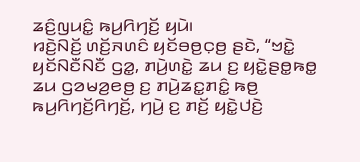ꤘꤢꤨ꤬ꤜꤣꤢꤨ꤭ ꤒꤣ꤬ꤖꤚꤢꤩ꤬ ꤟꤣꤧ꤯
ꤙꤢꤧ꤬ꤡꤢꤩ꤬ ꤛꤢꤩ꤬ꤏꤛꤢꤨ ꤟꤢꤩꤋꤥ꤬ꤍ꤫ꤥ꤬ ꤔꤢꤧ, “ꤠꤢꤧ꤭ ꤟꤢꤩꤡꤢꤪꤡꤢꤪ ꤞꤤ꤭, ꤊꤣꤧ꤬ꤛꤢꤧ꤭ ꤘꤣ ꤢ꤬ ꤟꤢꤧ꤭ꤔꤥ꤭ꤒꤥ꤭ ꤘꤣ ꤞꤤꤗꤤ꤬ꤕꤥ꤬ ꤢ꤬ ꤊꤣꤧ꤬ꤘꤢ꤭ꤊꤢꤨ꤭ ꤒꤥ꤬ ꤒꤣ꤬ꤖꤚꤢꤩ꤬ꤖꤚꤢꤩ꤬, ꤚꤣꤧ꤬ ꤢ꤬ ꤊꤢꤩ꤬ ꤟꤢꤧ꤭ꤓꤢꤧ꤬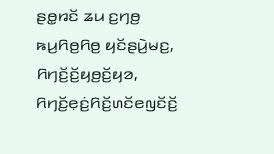ꤔꤥ꤭ꤙꤢꤩ ꤘꤣ ꤢ꤬ꤚꤥ꤬ ꤒꤣ꤬ꤖꤥ꤬ꤖꤥ꤬ ꤟꤢꤩꤔꤣꤧ꤬ꤗꤢ꤬, ꤖꤚꤢꤩ꤬ꤢꤩ꤬ꤟꤥ꤬ꤢꤩ꤬ꤟꤤ, ꤖꤚꤢꤩ꤬ꤕ꤫ꤢꤦ꤬ꤖꤢꤩ꤬ꤛꤢꤩꤕꤜꤢꤩꤢꤩ꤬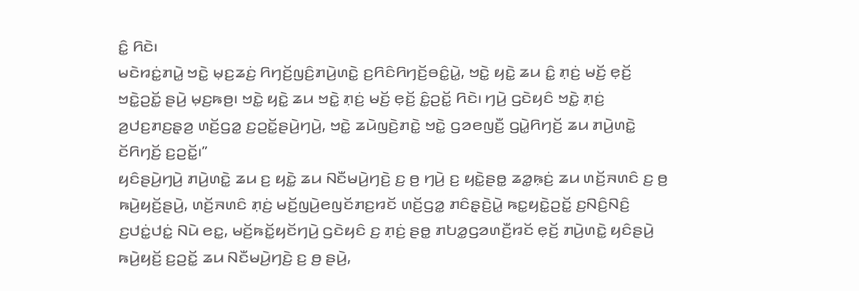ꤢꤨ꤭ ꤖꤢꤧ꤯
ꤗꤢꤧꤙꤢꤦ꤭ꤊꤣꤧ꤭ ꤠꤢꤧ꤭ ꤗ꤫ꤢ꤬ꤘꤢꤦ꤬ ꤖꤚꤢꤩ꤬ꤜꤢꤨ꤬ꤊꤣꤧ꤬ꤛꤢꤧ꤭ ꤢ꤬ꤖꤢꤨꤖꤚꤢꤩ꤬ꤋꤢꤨ꤭ꤣꤧ꤭, ꤠꤢꤧ꤭ ꤟꤢꤧ꤭ ꤘꤣ ꤢꤨ꤭ ꤊ꤫ꤢꤦ꤬ ꤗꤢꤩ꤬ ꤕ꤫ꤢꤩ꤬ ꤠꤢꤧ꤭ꤑꤢꤩ꤭ ꤔꤣꤧ꤬ ꤗ꤫ꤢ꤬ꤒꤥ꤬꤯ ꤠꤢꤧ꤭ ꤟꤢꤧ꤭ ꤘꤣ ꤠꤢꤧ꤭ ꤊ꤫ꤢꤦ꤬ ꤗꤢꤩ꤬ ꤕ꤫ꤢꤩ꤬ ꤢꤨ꤭ꤑꤢꤩ꤭ ꤖꤢꤧ꤯ ꤚꤣꤧ꤬ ꤞꤢꤧꤟꤢꤨ ꤠꤢꤧ꤭ ꤊ꤫ꤢꤦ꤬ ꤤ꤬ꤓꤢ꤬ꤊꤢ꤬ꤔ꤫ꤤ꤬ ꤛꤢꤩ꤬ꤞꤤ꤭ ꤢ꤬ꤑꤢꤩ꤭ꤔꤣꤧ꤬ꤚꤣꤧ꤬, ꤠꤢꤧ꤭ ꤘꤣꤧꤜꤢꤧ꤬ꤊꤢꤧ꤭ ꤠꤢꤧ꤭ ꤞꤤꤕꤜꤢꤪ꤬ ꤞꤣꤧ꤭ꤖꤚꤢꤩ꤬ ꤘꤣ ꤊꤣꤧ꤬ꤛꤢꤧ꤭ ꤢꤩꤖꤚꤢꤩ꤬ ꤢ꤬ꤑꤢꤩ꤭꤯”
ꤟꤢꤨꤔꤣꤧ꤬ꤚꤣꤧ꤬ ꤊꤣꤧ꤬ꤛꤢꤧ꤭ ꤘꤣ ꤢ꤬ ꤟꤢꤧ꤭ ꤘꤣ ꤡꤢꤪꤗꤣꤧ꤬ꤚꤢꤧ꤬ ꤢ꤬ ꤥ꤬ ꤚꤣꤧ꤬ ꤢ꤬ ꤟꤢꤧ꤭ꤔꤥ꤭ ꤘꤤ꤭ꤒ꤫ꤢꤦ꤬ ꤘꤣ ꤛꤢꤩ꤬ꤏꤛꤢꤨ ꤢ꤬ ꤥ꤬ ꤒꤣꤧ꤬ꤟꤢꤩ꤬ꤔꤣꤧ꤬, ꤛꤢꤩ꤬ꤏꤛꤢꤨ ꤊ꤫ꤢꤦ꤬ ꤗꤢꤩ꤬ꤜꤣꤧ꤬ꤕꤜꤢꤩꤊꤢ꤬ꤙꤢꤩ ꤛꤢꤩ꤬ꤞꤤ꤭ ꤊꤢꤨꤔ꤫ꤢꤧ꤬ꤣꤧ꤭ ꤒꤢ꤭ꤟꤢꤧ꤭ꤑꤢꤩ꤭ ꤢ꤬ꤡꤢꤨ꤬ꤡꤢꤨ꤬ ꤢ꤬ꤓꤢꤦ꤭ꤓꤢꤦ꤭ ꤡꤣꤧ ꤕꤢ꤭, ꤗꤢꤩ꤬ꤒꤢꤩ꤭ꤟꤢꤩꤚꤣꤧ꤬ ꤞꤢꤧꤟꤢꤨ ꤢ꤬ ꤊ꤫ꤢꤦ꤬ ꤔꤥ꤭ ꤊꤝꤤ꤭ꤞꤤꤛꤢꤪ꤬ꤙꤢꤩ ꤕ꤫ꤢꤩ꤬ ꤊꤣꤧ꤬ꤛꤢꤧ꤭ ꤟꤢꤨꤔꤣꤧ꤬ ꤒꤣꤧ꤬ꤟꤢꤩ꤬ ꤢ꤬ꤑꤢꤩ꤭ ꤘꤣ ꤡꤢꤪꤗꤣꤧ꤬ꤚꤢꤧ꤬ ꤢ꤬ ꤥ꤬ ꤔꤣꤧ꤬,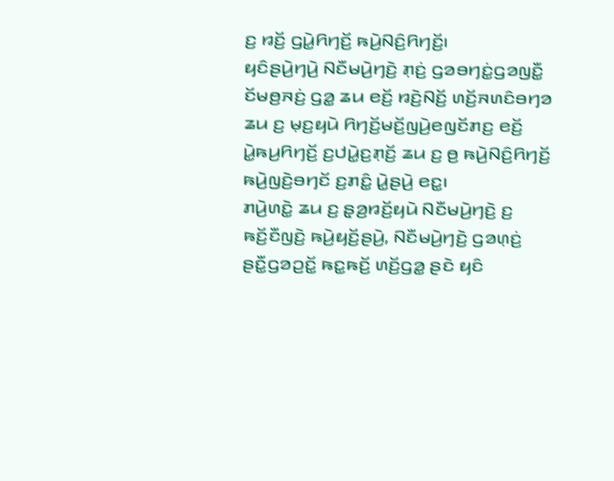ꤢ꤬ ꤙꤢꤩ꤬ ꤞꤣꤧ꤭ꤖꤚꤢꤩ꤬ ꤒꤣꤧ꤬ꤡꤢꤨ꤬ꤖꤚꤢꤩ꤬꤯
ꤟꤢꤨꤔꤣꤧ꤬ꤚꤣꤧ꤬ ꤡꤢꤪꤗꤣꤧ꤬ꤚꤢꤧ꤬ ꤊ꤫ꤢꤦ꤬ ꤞꤤꤋꤚꤢꤦ꤭ꤞꤤꤜꤢꤪ꤭ ꤢꤩꤗꤥ꤬ꤏꤢꤦ꤬ ꤞꤤ꤭ ꤘꤣ ꤕꤢꤩ꤬ ꤙꤢꤧ꤬ꤡꤢꤩ꤬ ꤛꤢꤩ꤬ꤏꤛꤢꤨꤋꤚꤤ ꤘꤣ ꤢ꤬ ꤗ꤫ꤢ꤬ꤟꤣꤧ ꤖꤚꤢꤩ꤬ꤗꤢꤩ꤬ꤜꤣꤧ꤬ꤕꤜꤢꤩꤊꤢ꤬ ꤕꤢꤩ꤬ ꤣꤧ꤭ꤒꤣ꤬ꤖꤚꤢꤩ꤬ ꤢ꤬ꤓꤣꤧ꤭ꤢ꤬ꤊ꤫ꤢꤩ꤬ ꤘꤣ ꤢ꤬ ꤥ꤬ ꤒꤣꤧ꤬ꤡꤢꤨ꤬ꤖꤚꤢꤩ꤬ ꤒꤣꤧ꤬ꤜꤢꤧ꤬ꤋꤚꤢꤩ ꤢ꤬ꤊꤢꤨ꤭ ꤣꤧ꤭ꤔꤣꤧ꤬ ꤕꤢ꤭꤯
ꤊꤣꤧ꤬ꤛꤢꤧ꤭ ꤘꤣ ꤢ꤬ ꤔ꤫ꤤ꤬ꤙꤢꤩ꤬ꤟꤣꤧ ꤡꤢꤪꤗꤣꤧ꤬ꤚꤢꤧ꤬ ꤢ꤬ ꤒꤢꤩ꤬ꤢꤪꤜꤢꤧ꤬ ꤒꤣꤧ꤬ꤟꤢꤩ꤬ꤔꤣꤧ꤬, ꤡꤢꤪꤗꤣꤧ꤬ꤚꤢꤧ꤬ ꤞꤤꤛ꤫ꤢꤦ꤬ ꤔꤢꤪ꤭ꤞꤤꤑꤢꤩ꤭ ꤒꤢ꤭ꤒꤢꤩ꤬ ꤛꤢꤩ꤬ꤞꤤ꤭ ꤔꤢꤧ ꤟꤢꤨ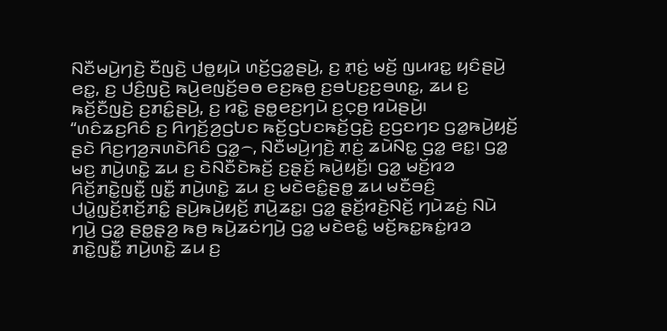ꤡꤢꤪꤗꤣꤧ꤬ꤚꤢꤧ꤬ ꤢꤪꤜꤢꤧ꤬ ꤓꤥ꤭ꤟꤣꤧ ꤛꤢꤩ꤬ꤞꤤ꤭ꤔꤣꤧ꤬, ꤢ꤬ ꤊ꤫ꤢꤦ꤬ ꤗꤢꤩ꤬ ꤜꤣꤙꤢ꤭ ꤟꤢꤨꤔꤣꤧ꤬ ꤕꤢ꤭, ꤢ꤬ ꤓꤢꤨ꤬ꤜꤢꤧ꤬ ꤒꤣꤧ꤬ꤕꤜꤢꤩ꤬ꤋꤥ ꤕꤢ꤬ꤒꤥ꤬ ꤢ꤬ꤋꤝꤢ꤬ꤢ꤬ꤋꤛꤢ꤭, ꤘꤣ ꤢ꤬ ꤒꤢꤩ꤬ꤢꤪꤜꤢꤧ꤬ ꤢ꤬ꤊꤢꤨ꤭ꤔꤣꤧ꤬, ꤢ꤬ ꤙꤢꤧ꤭ ꤔꤥ꤭ꤕꤢ꤬ꤚꤣꤧ ꤢ꤬ꤍ꤫ꤥ꤬ ꤙꤣꤧꤔꤣꤧ꤬꤯
“ꤛꤢꤨꤘꤢ꤬ꤖꤢꤨ ꤢ꤬ ꤖꤚꤢꤩ꤬ꤤ꤬ꤞꤝꤢ ꤒꤢꤩ꤬ꤞꤝꤢꤒꤢꤩ꤬ꤞꤢꤧ꤬ ꤢ꤬ꤞꤢꤚꤢ ꤞꤤ꤭ꤒꤣꤧ꤬ꤟꤢꤩ꤬ ꤔꤢꤧ ꤖꤢ꤬ꤚꤤ꤬ꤏꤛꤢꤧꤖꤢꤨ ꤞꤤ꤭꤮, ꤡꤢꤪꤗꤣꤧ꤬ꤚꤢꤧ꤬ ꤊ꤫ꤢꤦ꤬ ꤘꤣꤧꤡꤢ꤭ ꤞꤤ꤭ ꤕꤢ꤭꤯ ꤞꤤ꤭ ꤗꤢ꤬ ꤊꤣꤧ꤬ꤛꤢꤧ꤭ ꤘꤣ ꤢ꤬ ꤢꤧꤡꤢꤪꤢꤧꤒꤢꤩ꤬ ꤢ꤬ꤔ꤫ꤢꤩ꤬ ꤒꤣꤧ꤬ꤟꤢꤩ꤬꤯ ꤞꤤ꤭ ꤗꤢꤩ꤬ꤙꤤ ꤖꤢꤩ꤬ꤊꤢꤧ꤭ꤜꤢꤪ꤭ ꤜꤢꤪ꤭ ꤊꤣꤧ꤬ꤛꤢꤧ꤭ ꤘꤣ ꤢ꤬ ꤗꤢꤧꤕꤢꤨ꤭ꤔꤥ꤭ ꤘꤣ ꤗꤢꤪꤋꤢꤨ꤬ ꤓꤣꤧ꤭ꤜ꤫ꤢꤩ꤬ꤊ꤫ꤢꤩ꤬ꤊꤢꤨ꤭ ꤔꤣꤧ꤬ꤒꤣꤧ꤬ꤟꤢꤩ꤬ ꤊꤣꤧ꤬ꤘꤢ꤭꤯ ꤞꤤ꤭ ꤔ꤫ꤢꤩ꤬ꤙꤢꤧ꤬ꤡꤢꤩ꤬ ꤚꤣꤧꤘꤢꤦ꤬ ꤡꤣꤧ ꤚꤣꤧ꤬ ꤞꤤ꤭ ꤔꤥ꤭ꤔ꤫ꤤ꤬ ꤒꤥ꤬ ꤒꤣꤧ꤬ꤘꤢꤦꤚꤣꤧ꤬ ꤞꤤ꤭ ꤗꤢꤧꤕꤢꤨ꤭ ꤗꤢꤩ꤬ꤒꤢ꤭ꤒꤢꤦ꤭ꤙꤤ ꤊꤢꤧ꤭ꤜꤢꤪ꤭ ꤊꤣꤧ꤬ꤛꤢꤧ꤭ ꤘꤣ ꤢ꤬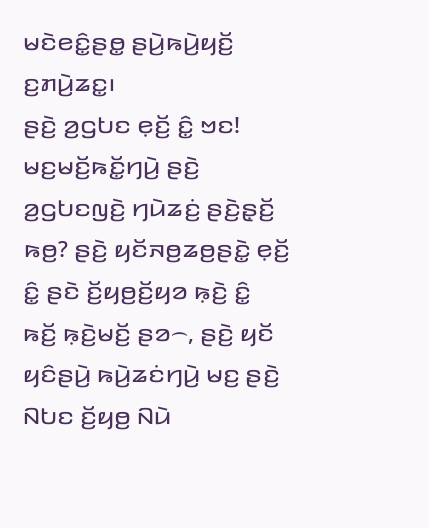ꤗꤢꤧꤕꤢꤨ꤭ꤔꤥ꤭ ꤔꤣꤧ꤬ꤒꤣꤧ꤬ꤟꤢꤩ꤬ ꤢ꤬ꤊꤣꤧ꤬ꤘꤢ꤭꤯
ꤔꤢꤧ꤬ ꤤ꤬ꤞꤝꤢ ꤕ꤫ꤢꤩ꤬ ꤢꤨ꤭ ꤠꤢ! ꤗꤢ꤬ꤗꤢꤩ꤬ꤒꤢꤩ꤭ꤚꤣꤧ꤬ ꤔꤢꤧ꤬ ꤤ꤬ꤞꤝꤢꤜꤢꤧ꤬ ꤚꤣꤧꤘꤢꤦ꤬ ꤔꤢꤧ꤬ꤔ꤫ꤢꤩ꤬ ꤒꤥ꤬? ꤔꤢꤧ꤬ ꤟꤢꤩꤏꤥ꤬ꤘꤥ꤬ꤔꤢꤧ꤭ ꤕ꤫ꤢꤩ꤬ ꤢꤨ꤭ ꤔꤢꤧ ꤢꤩ꤬ꤟꤥ꤬ꤢꤩ꤬ꤟꤤ ꤒ꤫ꤢꤧ꤬ ꤢꤨ꤭ ꤒꤢꤩ꤬ ꤒ꤫ꤢꤧ꤬ꤗꤢꤩ꤬ ꤔꤤ꤮, ꤔꤢꤧ꤬ ꤟꤢꤩ ꤟꤢꤨꤔꤣꤧ꤬ ꤒꤣꤧ꤬ꤘꤢꤦꤚꤣꤧ꤬ ꤗꤢ꤬ ꤔꤢꤧ꤬ ꤡꤝꤢ ꤢꤩ꤬ꤟꤥ꤬ ꤡꤣꤧ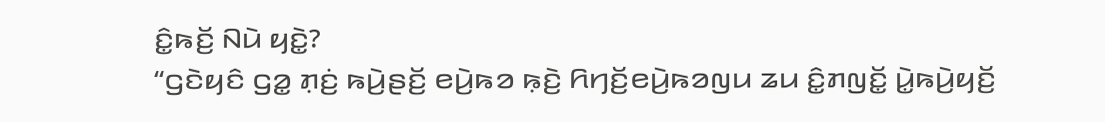ꤢꤨ꤭ꤒꤢꤩ꤬ ꤡꤣꤧ ꤟꤢꤧ꤭?
“ꤞꤢꤧꤟꤢꤨ ꤞꤤ꤭ ꤊ꤫ꤢꤦ꤬ ꤒꤣꤧ꤬ꤔꤢꤩ꤬ ꤕꤣꤧ꤬ꤒꤤ ꤒ꤫ꤢꤧ꤬ ꤖꤚꤢꤩ꤬ꤕꤣꤧ꤬ꤒꤤꤜꤣ ꤘꤣ ꤢꤨ꤭ꤊꤜꤢꤩ꤭ ꤣꤧ꤭ꤒꤣꤧ꤬ꤟꤢꤩ꤬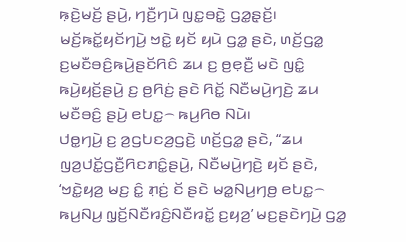ꤒ꤫ꤢꤧ꤬ꤗꤢꤩ꤬ ꤔꤣꤧ꤬, ꤚꤢꤪ꤬ꤚꤣꤧ ꤜꤢ꤭ꤋꤢꤧ꤭ ꤞꤤ꤭ꤔ꤫ꤢꤩ꤬꤯ ꤗꤢꤩ꤬ꤒꤢꤩ꤭ꤟꤢꤩꤚꤣꤧ꤬ ꤠꤢꤧ꤭ ꤟꤢꤩ ꤟꤣꤧ ꤞꤤ꤭ ꤔꤢꤧ, ꤛꤢꤩ꤬ꤞꤤ꤭ ꤢ꤬ꤗꤢꤪꤋꤢꤨ꤬ꤒꤣꤧ꤬ꤔꤢꤩꤖꤢꤨ ꤘꤣ ꤢ꤬ ꤥ꤬ꤕ꤫ꤢꤪ꤬ ꤗꤢꤧ ꤜꤢꤨ꤭ ꤒꤣꤧ꤬ꤟꤢꤩ꤬ꤔꤣꤧ꤬ ꤢ꤬ ꤥ꤬ꤖꤢꤦ꤬ ꤔꤢꤧ ꤖꤢꤩ꤭ ꤡꤢꤪꤗꤣꤧ꤬ꤚꤢꤧ꤬ ꤘꤣ ꤗꤢꤪꤋꤢꤨ꤬ ꤔꤣꤧ꤬ ꤕꤝꤢ꤭꤮ ꤒꤣ꤬ꤖꤥ ꤡꤣꤧ꤯
ꤓꤥ꤭ꤚꤣꤧ꤬ ꤢ꤬ ꤤ꤬ꤞꤝꤢꤤ꤬ꤞꤢꤧ꤬ ꤛꤢꤩ꤬ꤞꤤ꤭ ꤔꤢꤧ, “ꤘꤣ ꤜꤤ꤬ꤓꤢꤩ꤭ꤞꤢꤪ꤬ꤖꤢꤊꤢꤨ꤭ꤔꤣꤧ꤬, ꤡꤢꤪꤗꤣꤧ꤬ꤚꤢꤧ꤬ ꤟꤢꤩ ꤔꤢꤧ, ‘ꤠꤢꤧ꤭ꤟꤤ꤬ ꤗꤢ꤬ ꤢꤨ꤭ ꤊ꤫ꤢꤦ꤬ ꤢꤩ ꤔꤢꤧ ꤗꤤ꤭ꤡꤣ꤬ꤚꤥ꤬ ꤕꤝꤢ꤭꤮ ꤒꤣ꤬ꤡꤣ꤬ ꤜ꤫ꤢꤩ꤬ꤡꤢꤪꤙꤢꤨ꤬ꤡꤢꤪꤙꤢꤩ꤭ ꤢ꤬ꤟꤤ꤬’ ꤗꤢ꤬ꤔꤢꤧꤚꤣꤧ꤬ ꤞꤤ꤭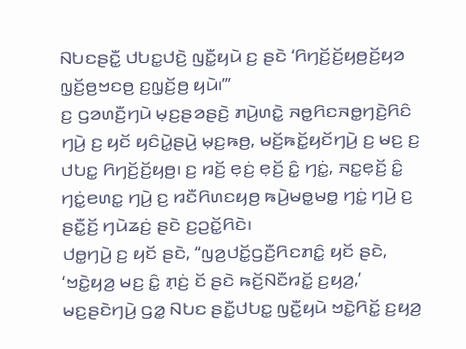ꤡꤝꤢꤔꤢꤪ꤭ ꤓꤝꤢ꤭ꤓꤢꤧ꤬ ꤜꤢꤪ꤭ꤟꤣꤧ ꤢ꤬ ꤔꤢꤧ ‘ꤖꤚꤢꤩ꤬ꤢꤩ꤬ꤟꤥ꤬ꤢꤩ꤬ꤟꤤ ꤜ꤫ꤢꤩ꤬ꤥ꤬ꤠꤢꤥ꤬ ꤢ꤬ꤜ꤫ꤢꤩ꤬ꤥ꤬ ꤟꤣꤧ꤯’”
ꤢ꤬ ꤞꤤꤛꤢꤪ꤬ꤚꤣꤧ ꤗ꤫ꤢ꤬ꤔꤤꤔꤢꤧ꤬ ꤊꤣꤧ꤬ꤛꤢꤧ꤭ ꤏꤥ꤭ꤖꤢꤏꤥ꤭ꤚꤢꤧ꤬ꤖꤢꤨ ꤚꤣꤧ꤬ ꤢ꤬ ꤟꤢꤩ ꤟꤢꤨꤣꤧ꤭ꤔꤣꤧ꤬ ꤗ꤫ꤢ꤬ꤒꤥ꤬, ꤗꤢꤩ꤬ꤒꤢꤩ꤭ꤟꤢꤩꤚꤣꤧ꤬ ꤢ꤬ ꤗꤢ꤬ ꤢ꤬ ꤓꤝꤢ꤭ ꤖꤚꤢꤩ꤬ꤢꤩ꤬ꤟꤥ꤬꤯ ꤢ꤬ ꤙꤢꤩ꤬ ꤕ꤫ꤢꤦ꤬ ꤕ꤫ꤢꤩ꤬ ꤢꤨ꤭ ꤚꤢꤦ꤭, ꤏꤢ꤭ꤕ꤫ꤢꤩ꤬ ꤢꤨ꤭ ꤚꤢꤦ꤭ꤕꤛꤢ꤭ ꤚꤣꤧ꤬ ꤢ꤬ ꤙꤢꤪꤖꤛꤢꤟꤥ꤬ ꤒꤣꤧ꤬ꤗꤥ꤭ꤗꤥ꤭ ꤚꤢꤦ꤭ ꤚꤣꤧ꤬ ꤢ꤬ ꤔꤢꤪ꤭ꤢꤩ꤬ ꤚꤣꤧꤘꤢꤦ꤬ ꤔꤢꤧ ꤢ꤬ꤑꤢꤩ꤭ꤖꤢꤧ꤯
ꤓꤥ꤭ꤚꤣꤧ꤬ ꤢ꤬ ꤟꤢꤩ ꤔꤢꤧ, “ꤜꤤ꤬ꤓꤢꤩ꤭ꤞꤢꤪ꤬ꤖꤢꤊꤢꤨ꤭ ꤟꤢꤩ ꤔꤢꤧ, ‘ꤠꤢꤧ꤭ꤟꤤ꤬ ꤗꤢ꤬ ꤢꤨ꤭ ꤊ꤫ꤢꤦ꤬ ꤢꤩ ꤔꤢꤧ ꤒꤢꤩ꤬ꤡꤢꤪꤙꤢꤩ꤭ ꤢ꤬ꤟꤤ꤬,’ ꤗꤢ꤬ꤔꤢꤧꤚꤣꤧ꤬ ꤞꤤ꤭ ꤡꤝꤢ ꤔꤢꤪ꤭ꤓꤝꤢ꤭ ꤜꤢꤪ꤭ꤟꤣꤧ ꤠꤢꤧ꤭ꤖꤢꤩ꤭ ꤢ꤬ꤟꤤ꤬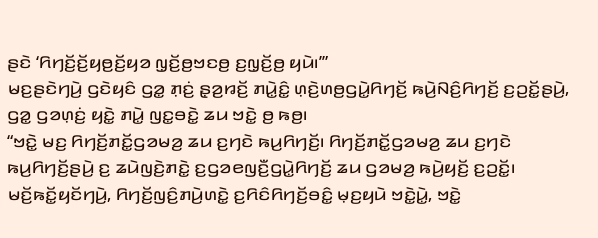ꤔꤢꤧ ‘ꤖꤚꤢꤩ꤬ꤢꤩ꤬ꤟꤥ꤬ꤢꤩ꤬ꤟꤤ ꤜ꤫ꤢꤩ꤬ꤥ꤬ꤠꤢꤥ꤬ ꤢ꤬ꤜ꤫ꤢꤩ꤬ꤥ꤬ ꤟꤣꤧ꤯’”
ꤗꤢ꤬ꤔꤢꤧꤚꤣꤧ꤬ ꤞꤢꤧꤟꤢꤨ ꤞꤤ꤭ ꤊ꤫ꤢꤦ꤬ ꤔ꤫ꤤ꤬ꤙꤢꤩ꤬ ꤊꤣꤧ꤭ꤢꤨ꤭ ꤛ꤫ꤢꤧ꤬ꤛꤥ꤬ꤞꤣꤧ꤭ꤖꤚꤢꤩ꤬ ꤒꤣꤧ꤬ꤡꤢꤨ꤬ꤖꤚꤢꤩ꤬ ꤢ꤬ꤑꤢꤩ꤭ꤔꤣꤧ꤬, ꤞꤤ꤭ ꤞꤤꤛ꤫ꤢꤦ꤬ ꤟꤢꤧ꤭ ꤊꤣꤧ꤭ ꤜꤢ꤭ꤋꤢꤧ꤭ ꤘꤣ ꤠꤢꤧ꤭ ꤥ꤬ ꤒꤥ꤬꤯
“ꤠꤢꤧ꤭ ꤗꤢ꤬ ꤖꤚꤢꤩ꤬ꤊꤢꤩ꤭ꤞꤤꤗꤤ꤬ ꤘꤣ ꤢ꤬ꤚꤢꤧ ꤒꤣ꤬ꤖꤚꤢꤩ꤬꤯ ꤖꤚꤢꤩ꤬ꤊꤢꤩ꤭ꤞꤤꤗꤤ꤬ ꤘꤣ ꤢ꤬ꤚꤢꤧ ꤒꤣ꤬ꤖꤚꤢꤩ꤬ꤔꤣꤧ꤬ ꤢ꤬ ꤘꤣꤧꤜꤢꤧ꤬ꤊꤢꤧ꤭ ꤢ꤬ꤞꤤꤕꤜꤢꤪ꤬ꤞꤣꤧ꤭ꤖꤚꤢꤩ꤬ ꤘꤣ ꤞꤤꤗꤤ꤬ ꤒꤣꤧ꤬ꤟꤢꤩ꤬ ꤢ꤬ꤑꤢꤩ꤭꤯
ꤗꤢꤩ꤬ꤒꤢꤩ꤭ꤟꤢꤩꤚꤣꤧ꤬, ꤖꤚꤢꤩ꤬ꤜꤢꤨ꤬ꤊꤣꤧ꤬ꤛꤢꤧ꤭ ꤢ꤬ꤖꤢꤨꤖꤚꤢꤩ꤬ꤋꤢꤨ꤭ ꤗ꤫ꤢ꤬ꤟꤣꤧ ꤠꤢꤧ꤭ꤣꤧ꤭, ꤠꤢꤧ꤭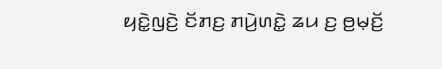ꤟꤢꤧ꤭ꤜꤢꤧ꤬ ꤢꤩꤊꤢ꤬ ꤊꤣꤧ꤬ꤛꤢꤧ꤭ ꤘꤣ ꤢ꤬ ꤥ꤬ꤗ꤫ꤢꤩ꤬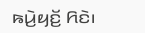ꤒꤣꤧ꤬ꤟꤢꤩ꤬ ꤖꤢꤧ꤯